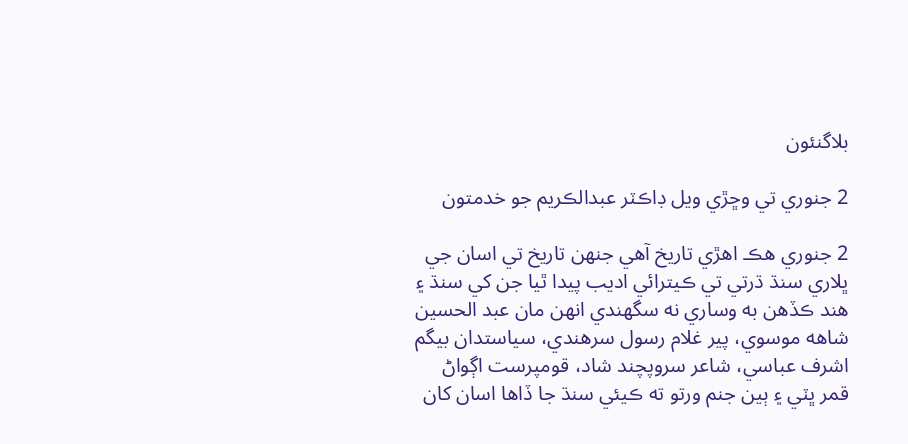بلاگنئون

2 جنوري تي وڇڙي ويل ڊاڪٽر عبدالڪريم جو خدمتون

2 جنوري هڪ اھڙي تاريخ آهي جنھن تاريخ تي اسان جي ڀلاري سنڌ ڌرتي تي ڪيترائي اديب پيدا ٿيا جن کي سنڌ ۽ هند ڪڏهن به وساري نه سگهندي انهن مان عبد الحسين شاھه موسوي، پير غلام رسول سرهندي، سياستدان بيگم اشرف عباسي، شاعر سروپچند شاد، قومپرست اڳواڻ قمر ڀٽي ۽ ٻين جنم ورتو ته ڪيئي سنڌ جا ڏاها اسان کان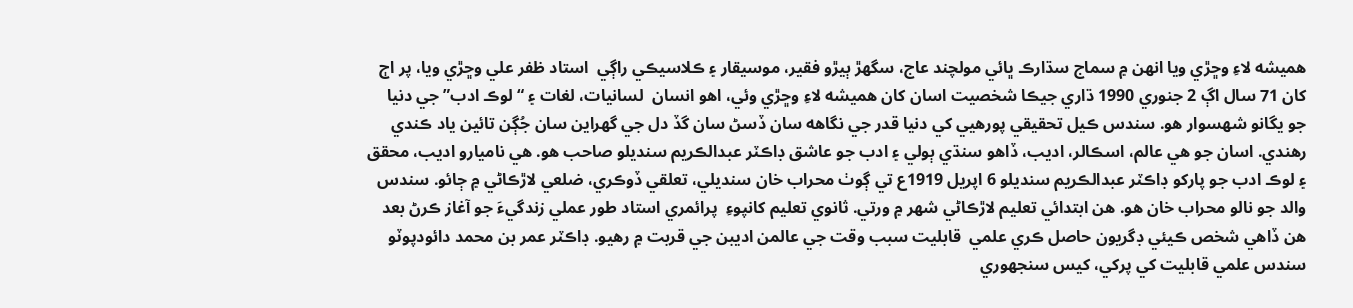هميشه لاءِ وڇڙي ويا انهن ۾ سماج سڌارڪ ڀائي مولچند عاج، سگهڙ ٻيڙو فقير، موسيقار ۽ ڪلاسيڪي راڳي  استاد ظفر علي وڇڙي ويا، پر اڄ کان 71 سال اڳ 2 جنوري 1990 ڌاري جيڪا شخصيت اسان کان هميشه لاءِ وڇڙي وئي، اهو انسان  لسانيات، لغات ۽ “لوڪ ادب” جي دنيا جو يگانو شهسوار هو. سندس ڪيل تحقيقي پورهيي کي دنيا قدر جي نگاهه سان ڏسڻ سان گڏ دل جي گهراين سان جُڳن تائين ياد ڪندي رهندي. اسان جو هي عالم، اسڪالر، اديب، ڏاهو سنڌي ٻولي ۽ ادب جو عاشق ڊاڪٽر عبدالڪريم سنديلو صاحب هو. هي ناميارو اديب، محقق ۽ لوڪ ادب جو پارکو ڊاڪٽر عبدالڪريم سنديلو 6 اپريل 1919ع تي ڳوٺ محراب خان سنديلي، تعلقي ڏوڪري، ضلعي لاڙڪاڻي ۾ ڄائو. سندس والد جو نالو محراب خان هو. هن ابتدائي تعليم لاڙڪاڻي شھر ۾ ورتي. ثانوي تعليم کانپوءِ  پرائمري استاد طور عملي زندگيءَ جو آغاز ڪرڻ بعد هن ڏاهي شخص ڪيئي ڊگريون حاصل ڪري علمي  قابليت سبب وقت جي عالمن اديبن جي قربت ۾ رهيو. ڊاڪٽر عمر بن محمد دائودپوٽو سندس علمي قابليت کي پرکي، کيس سنجهوري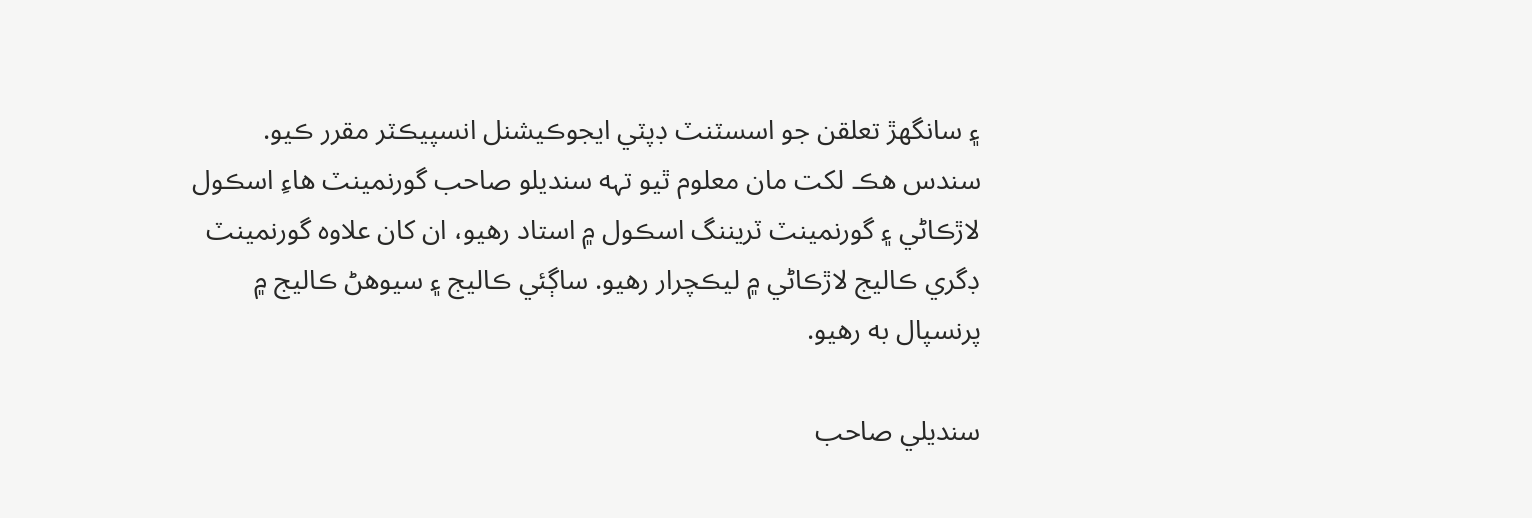۽ سانگهڙ تعلقن جو اسسٽنٽ ڊپٽي ايجوڪيشنل انسپيڪٽر مقرر ڪيو. سندس هڪ لکت مان معلوم ٿيو تہه سنديلو صاحب گورنمينٽ هاءِ اسڪول لاڙڪاڻي ۽ گورنمينٽ ٽريننگ اسڪول ۾ استاد رهيو، ان کان علاوه گورنمينٽ ڊگري ڪاليج لاڙڪاڻي ۾ ليڪچرار رهيو. ساڳئي ڪاليج ۽ سيوهڻ ڪاليج ۾ پرنسپال به رهيو.

سنديلي صاحب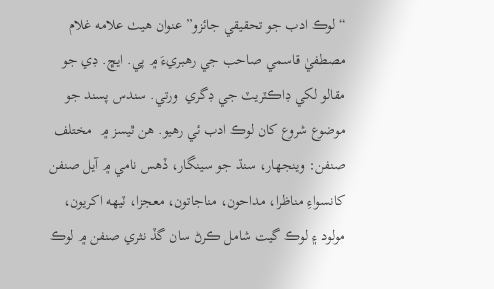“لوڪ ادب جو تحقيقي جائزو” عنوان هيٺ علامه غلام مصطفيٰ قاسمي صاحب جي رهبريءَ ۾ پي. ايڇ. ڊي جو مقالو لکي ڊاڪٽريٽ جي ڊگري  ورتي. سندس پسند جو موضوع شروع کان لوڪ ادب ئي رهيو. هن ٿيسز ۾  مختلف صنفن: وينجهار، سنڌ جو سينگار، ڏهس نامي ۾ آيل صنفن کانسواءِ مناظرا، مداحون، مناجاتون، معجزا، ٽيهه اکريون، مولود ۽ لوڪ گيت شامل ڪرڻ سان گڏ نثري صنفن ۾ لوڪ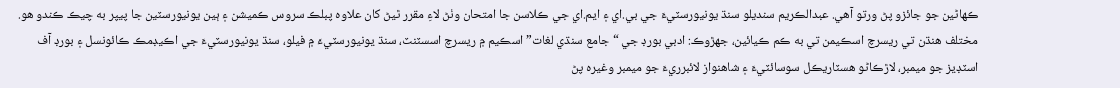ڪهاڻين جو جائزو پڻ ورتو آهي. عبدالڪريم سنديلو سنڌ يونيورسٽيءَ جي بي.اي ۽ ايم.اي جي ڪلاسن جا امتحان وٺڻ لاءِ مقرر ٿيڻ کان علاوه پبلڪ سروس ڪميشن ۽ ٻين يونيورسٽين جا پيپر به چيڪ ڪندو هو. مختلف هنڌن تي ريسرچ اسڪيمن تي به ڪم ڪيائين، جهڙوڪ: ادبي بورڊ جي “جامع سنڌي لغات” اسڪيم ۾ ريسرچ اسسٽنٽ، سنڌ يونيورسٽيءَ ۾ فيلو، سنڌ يونيورسٽيءَ جي اڪيڊمڪ ڪائونسل ۽ بورڊ آف اسٽڊيز جو ميمبر، لاڙڪاڻو هسٽاريڪل سوسائٽيءَ ۽ شاهنواز لائبرريءَ جو ميمبر وغيره پڻ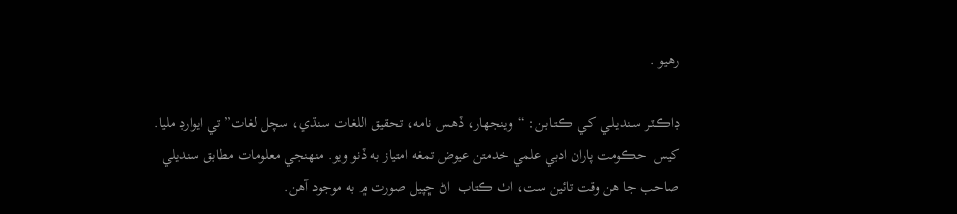رهيو .

ڊاڪـٽـر سـنديـلـي کـي ڪـتـابـن: “وينجهار، ڏهـس نامه، تحقيق اللغات سنڌي، سچل لغات” تي ايوارڊ مليا. کيس  حڪومت پاران ادبي علمي خدمتن عيوض تمغه امتياز به ڏنو ويو. منهنجي معلومات مطابق سنديلي صاحب جا هن وقت تائين ست، اٺ ڪتاب  اڻ ڇپيل صورت ۾ به موجود آهن.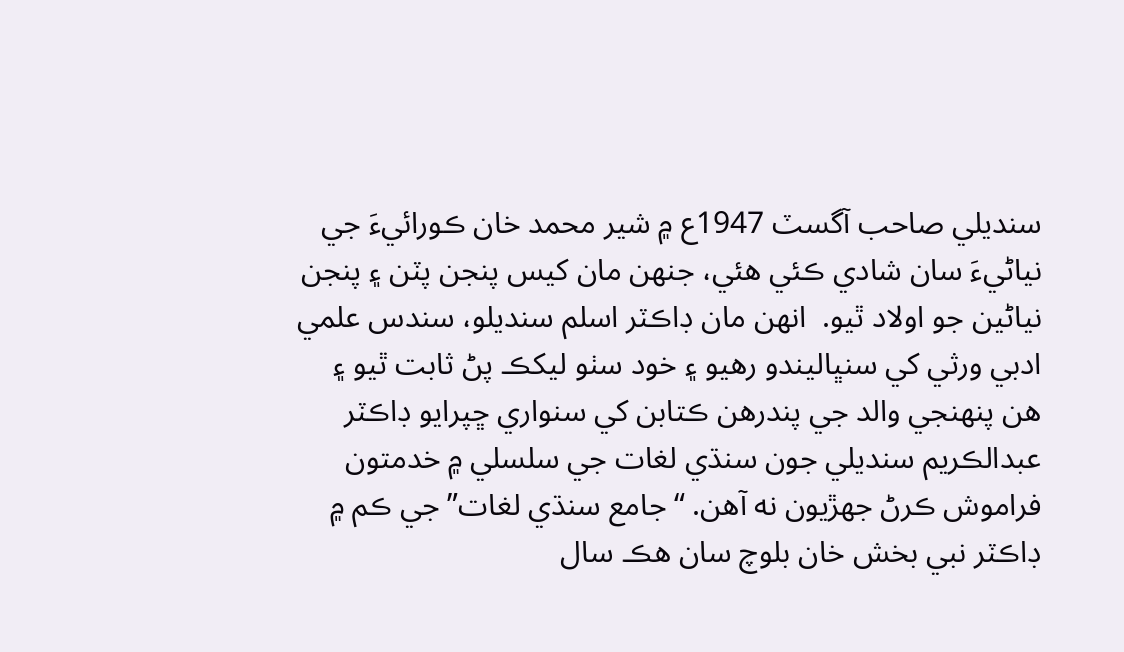سنديلي صاحب آگسٽ 1947ع ۾ شير محمد خان ڪورائيءَ جي نياڻيءَ سان شادي ڪئي هئي، جنهن مان کيس پنجن پٽن ۽ پنجن نياڻين جو اولاد ٿيو.  انهن مان ڊاڪٽر اسلم سنديلو، سندس علمي ادبي ورثي کي سنڀاليندو رهيو ۽ خود سٺو ليکڪ پڻ ثابت ٿيو ۽ هن پنھنجي والد جي پندرهن ڪتابن کي سنواري ڇپرايو ڊاڪٽر عبدالڪريم سنديلي جون سنڌي لغات جي سلسلي ۾ خدمتون فراموش ڪرڻ جهڙيون نه آهن. “جامع سنڌي لغات” جي ڪم ۾ ڊاڪٽر نبي بخش خان بلوچ سان هڪ سال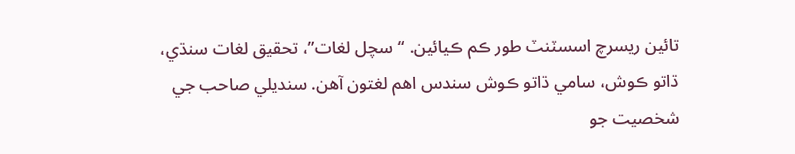تائين ريسرچ اسسٽنٽ طور ڪم ڪيائين. “سچل لغات”، تحقيق لغات سنڌي، ڌاتو ڪوش، سامي ڌاتو ڪوش سندس اهم لغتون آهن. سنديلي صاحب جي شخصيت جو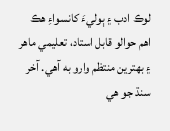لوڪ ادب ۽ ٻوليءَ کانسواءِ هڪ اهم حوالو قابل استاد، تعليمي ماهر ۽ بهترين منتظم وارو به آهي. آخر سنڌ جو هي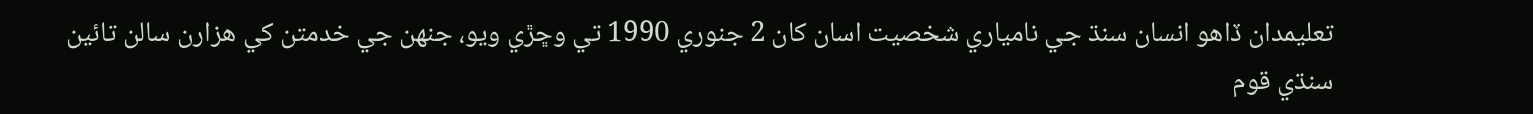تعليمدان ڏاهو انسان سنڌ جي نامياري شخصيت اسان کان 2 جنوري 1990 تي وڇڙي ويو، جنھن جي خدمتن کي هزارن سالن تائين سنڌي قوم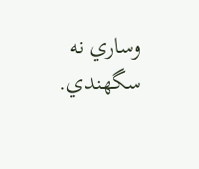وساري نه سگهندي.